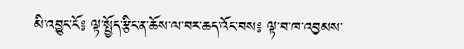མི་འབྱུང་ངོ༔ ལྟ་སྤྱོད་རྩིང་ན་ཆོས་ལ་བར་ཆད་འོང་བས༔ ལྟ་བ་ཁ་འབྱམས་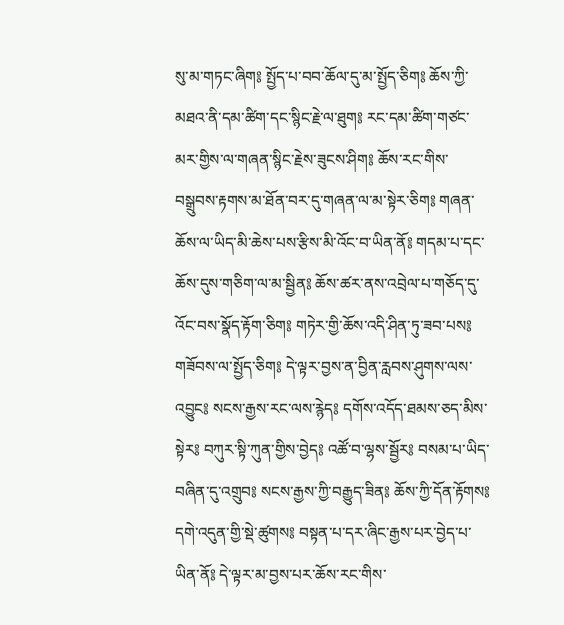སུ་མ་གཏང་ཞིག༔ སྤྱོད་པ་བབ་ཆོལ་དུ་མ་སྤྱོད་ཅིག༔ ཆོས་ཀྱི་མཐའ་ནི་དམ་ཚིག་དང་སྙིང་རྗེ་ལ་ཐུག༔ རང་དམ་ཚིག་གཙང་མར་གྱིས་ལ་གཞན་སྙིང་རྗེས་ཟུངས་ཤིག༔ ཆོས་རང་གིས་བསྒྲུབས་རྟགས་མ་ཐོན་བར་དུ་གཞན་ལ་མ་སྟེར་ཅིག༔ གཞན་ཆོས་ལ་ཡིད་མི་ཆེས་པས་རྩིས་མི་འོང་བ་ཡིན་ནོ༔ གདམ་པ་དང་ཆོས་དུས་གཅིག་ལ་མ་སྦྱིན༔ ཆོས་ཚར་ནས་འབྲེལ་པ་གཅོད་དུ་འོང་བས་སྣོད་རྟོག་ཅིག༔ གཏེར་གྱི་ཆོས་འདི་ཤིན་ཏུ་ཟབ་པས༔ གཟོབས་ལ་སྤྱོད་ཅིག༔ དེ་ལྟར་བྱས་ན་བྱིན་རླབས་ཤུགས་ལས་འབྱུང༔ སངས་རྒྱས་རང་ལས་རྙེད༔ དགོས་འདོད་ཐམས་ཅད་མིས་སྟེར༔ བཀུར་སྟི་ཀུན་གྱིས་བྱེད༔ འཚོ་བ་ལྷས་སྦྱོར༔ བསམ་པ་ཡིད་བཞིན་དུ་འགྲུབ༔ སངས་རྒྱས་ཀྱི་བརྒྱུད་ཟིན༔ ཆོས་ཀྱི་དོན་རྟོགས༔ དགེ་འདུན་གྱི་སྡེ་ཚུགས༔ བསྟན་པ་དར་ཞིང་རྒྱས་པར་བྱེད་པ་ཡིན་ནོ༔ དེ་ལྟར་མ་བྱས་པར་ཆོས་རང་གིས་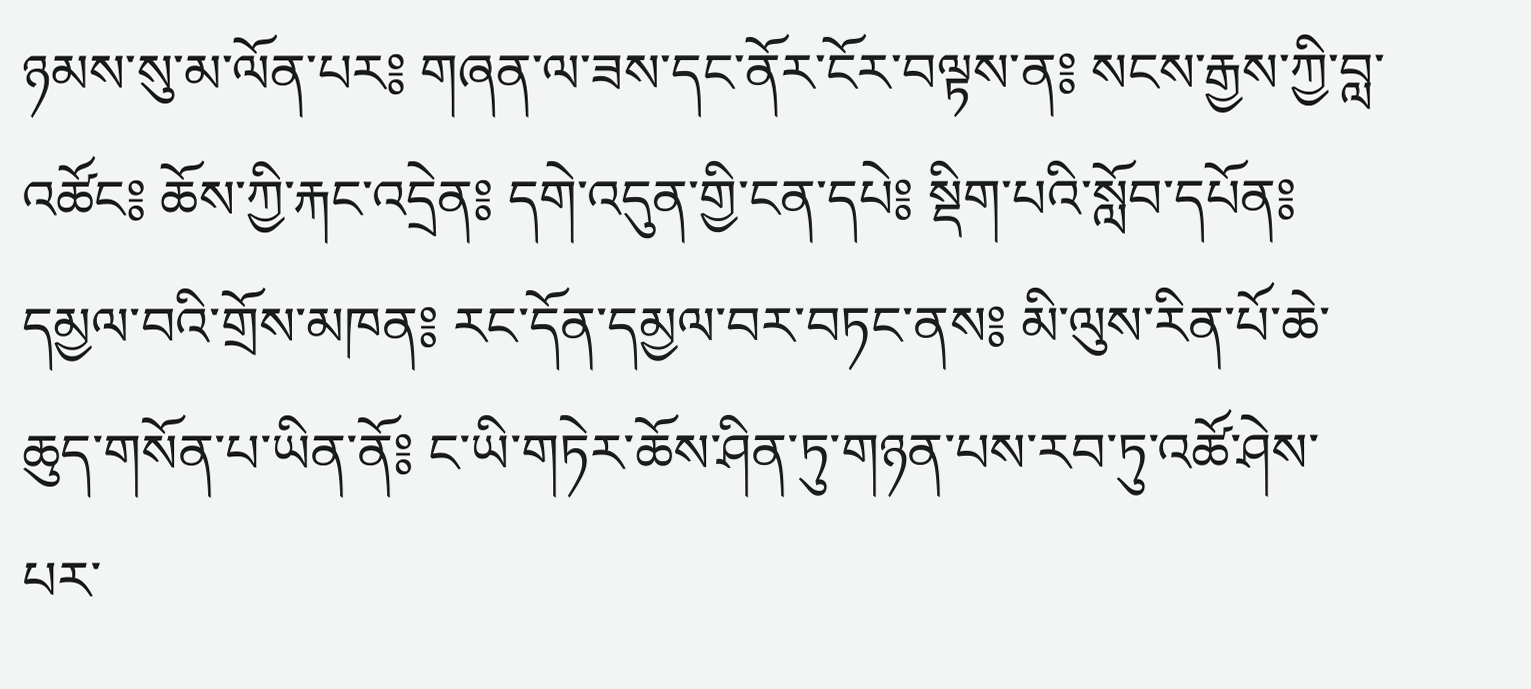ཉམས་སུ་མ་ལོན་པར༔ གཞན་ལ་ཟས་དང་ནོར་ངོར་བལྟས་ན༔ སངས་རྒྱས་ཀྱི་བླ་འཚོང༔ ཆོས་ཀྱི་རྐང་འདྲེན༔ དགེ་འདུན་གྱི་ངན་དཔེ༔ སྡིག་པའི་སློབ་དཔོན༔ དམྱལ་བའི་གྲོས་མཁན༔ རང་དོན་དམྱལ་བར་བཏང་ནས༔ མི་ལུས་རིན་པོ་ཆེ་ཆུད་གསོན་པ་ཡིན་ནོ༔ ང་ཡི་གཏེར་ཆོས་ཤིན་ཏུ་གཉན་པས་རབ་ཏུ་འཚོ་ཤེས་པར་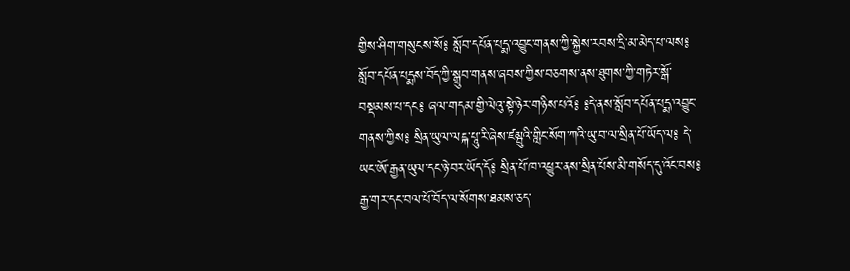གྱིས་ཤིག་གསུངས་སོ༔ སློབ་དཔོན་པདྨ་འབྱུང་གནས་ཀྱི་སྐྱེས་རབས་དྲི་མ་མེད་པ་ལས༔ སློབ་དཔོན་པདྨས་བོད་ཀྱི་སྒྲུབ་གནས་ཞབས་ཀྱིས་བཅགས་ནས་ཐུགས་ཀྱི་གཏེར་སྒོ་བསྡམས་པ་དང༔ ཞལ་གདམ་གྱི་ལེའུ་སྟེ་ཉེར་གཉིས་པའོ༔ ༔དེ་ནས་སློབ་དཔོན་པདྨ་འབྱུང་གནས་ཀྱིས༔ སྲིན་ཡུལ་ལངྐ་པཱུ་རི་ཞེས་ཛམྦུའི་གླིང་སོག་ཀའི་ཡུ་བ་ལ་སྲིན་པོ་ཡོད་ལ༔ དེ་ཡང་ཨོ་རྒྱན་ཡུལ་དང་ཉེ་བར་ཡོད་དོ༔ སྲིན་པོ་ཁ་འཕྱུར་ནས་སྲིན་པོས་མི་གསོད་དུ་འོང་བས༔ རྒྱ་གར་དང་བལ་པོ་བོད་ལ་སོགས་ཐམས་ཅད་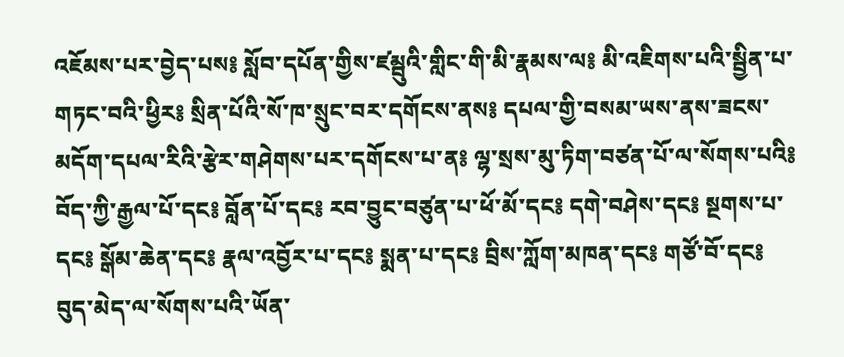འཇོམས་པར་བྱེད་པས༔ སློབ་དཔོན་གྱིས་ཛམྦུའི་གླིང་གི་མི་རྣམས་ལ༔ མི་འཇིགས་པའི་སྦྱིན་པ་གཏང་བའི་ཕྱིར༔ སྲིན་པོའི་སོ་ཁ་སྲུང་བར་དགོངས་ནས༔ དཔལ་གྱི་བསམ་ཡས་ནས་ཟངས་མདོག་དཔལ་རིའི་རྩེར་གཤེགས་པར་དགོངས་པ་ན༔ ལྷ་སྲས་མུ་ཏིག་བཙན་པོ་ལ་སོགས་པའི༔ བོད་ཀྱི་རྒྱལ་པོ་དང༔ བློན་པོ་དང༔ རབ་བྱུང་བཙུན་པ་ཕོ་མོ་དང༔ དགེ་བཤེས་དང༔ སྔགས་པ་དང༔ སྒོམ་ཆེན་དང༔ རྣལ་འབྱོར་པ་དང༔ སྨན་པ་དང༔ བྲིས་ཀློག་མཁན་དང༔ གཙོ་བོ་དང༔ བུད་མེད་ལ་སོགས་པའི་ཡོན་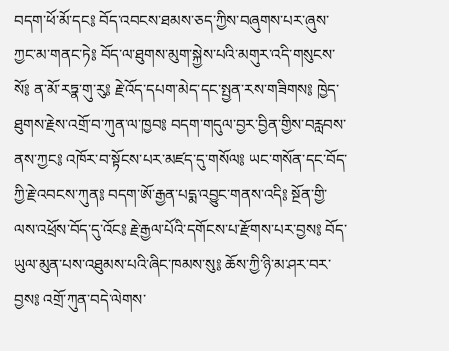བདག་ཕོ་མོ་དང༔ བོད་འབངས་ཐམས་ཅད་ཀྱིས་བཞུགས་པར་ཞུས་ཀྱང་མ་གནང་ཏེ༔ བོད་ལ་ཐུགས་མུག་སྐྱེས་པའི་མགུར་འདི་གསུངས་སོ༔ ན་མོ་རཏྣ་གུ་རུ༔ རྗེ་འོད་དཔག་མེད་དང་སྤྱན་རས་གཟིགས༔ ཁྱེད་ཐུགས་རྗེས་འགྲོ་བ་ཀུན་ལ་ཁྱབ༔ བདག་གདུལ་བྱར་བྱིན་གྱིས་བརླབས་ནས་ཀྱང༔ འཁོར་བ་སྟོངས་པར་མཛད་དུ་གསོལ༔ ཡང་གསོན་དང་བོད་ཀྱི་རྗེ་འབངས་ཀུན༔ བདག་ཨོ་རྒྱན་པདྨ་འབྱུང་གནས་འདི༔ སྔོན་གྱི་ལས་འཕྲོས་བོད་དུ་འོང༔ རྗེ་རྒྱལ་པོའི་དགོངས་པ་རྫོགས་པར་བྱས༔ བོད་ཡུལ་མུན་པས་འཐུམས་པའི་ཞིང་ཁམས་སུ༔ ཆོས་ཀྱི་ཉི་མ་ཤར་བར་བྱས༔ འགྲོ་ཀུན་བདེ་ལེགས་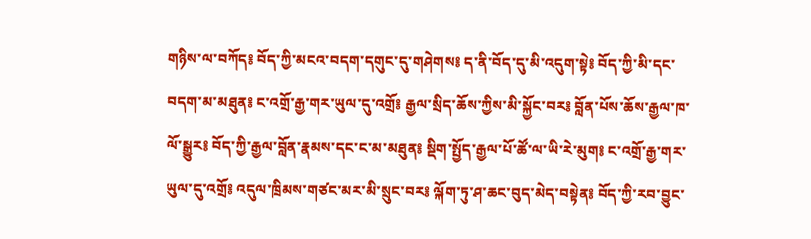གཉིས་ལ་བཀོད༔ བོད་ཀྱི་མངའ་བདག་དགུང་དུ་གཤེགས༔ ད་ནི་བོད་དུ་མི་འདུག་སྟེ༔ བོད་ཀྱི་མི་དང་བདག་མ་མཐུན༔ ང་འགྲོ་རྒྱ་གར་ཡུལ་དུ་འགྲོ༔ རྒྱལ་སྲིད་ཆོས་ཀྱིས་མི་སྐྱོང་བར༔ བློན་པོས་ཆོས་རྒྱལ་ཁ་ལོ་སྒྱུར༔ བོད་ཀྱི་རྒྱལ་བློན་རྣམས་དང་ང་མ་མཐུན༔ སྡིག་སྤྱོད་རྒྱལ་པོ་ཚོ་ལ་ཡི་རེ་མུག༔ ང་འགྲོ་རྒྱ་གར་ཡུལ་དུ་འགྲོ༔ འདུལ་ཁྲིམས་གཙང་མར་མི་སྲུང་བར༔ ལྐོག་ཏུ་ཤ་ཆང་བུད་མེད་བསྟེན༔ བོད་ཀྱི་རབ་བྱུང་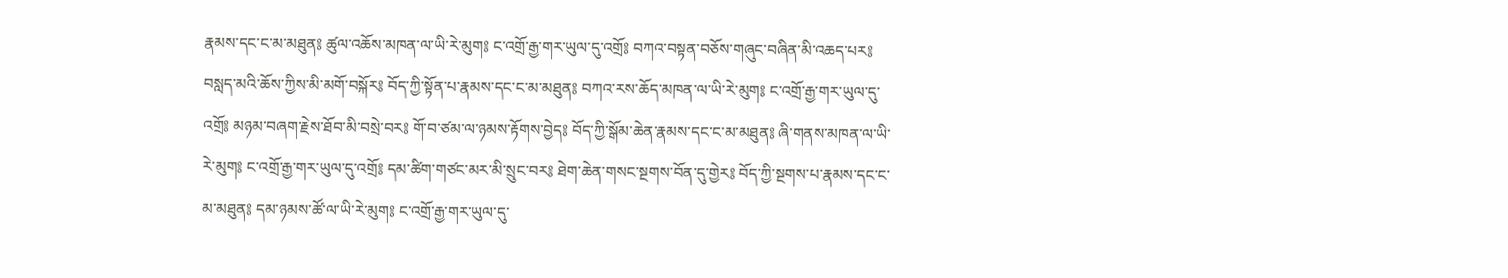རྣམས་དང་ང་མ་མཐུན༔ ཚུལ་འཆོས་མཁན་ལ་ཡི་རེ་མུག༔ ང་འགྲོ་རྒྱ་གར་ཡུལ་དུ་འགྲོ༔ བཀའ་བསྟན་བཅོས་གཞུང་བཞིན་མི་འཆད་པར༔ བསླད་མའི་ཆོས་ཀྱིས་མི་མགོ་བསྐོར༔ བོད་ཀྱི་སྟོན་པ་རྣམས་དང་ང་མ་མཐུན༔ བཀའ་རས་ཆོད་མཁན་ལ་ཡི་རེ་མུག༔ ང་འགྲོ་རྒྱ་གར་ཡུལ་དུ་འགྲོ༔ མཉམ་བཞག་རྗེས་ཐོབ་མི་བསྲེ་བར༔ གོ་བ་ཙམ་ལ་ཉམས་རྟོགས་བྱེད༔ བོད་ཀྱི་སྒོམ་ཆེན་རྣམས་དང་ང་མ་མཐུན༔ ཞི་གནས་མཁན་ལ་ཡི་རེ་མུག༔ ང་འགྲོ་རྒྱ་གར་ཡུལ་དུ་འགྲོ༔ དམ་ཚིག་གཙང་མར་མི་སྲུང་བར༔ ཐེག་ཆེན་གསང་སྔགས་བོན་དུ་གྱེར༔ བོད་ཀྱི་སྔགས་པ་རྣམས་དང་ང་མ་མཐུན༔ དམ་ཉམས་ཚོ་ལ་ཡི་རེ་མུག༔ ང་འགྲོ་རྒྱ་གར་ཡུལ་དུ་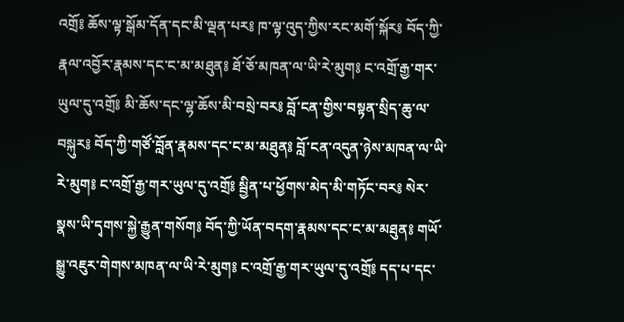འགྲོ༔ ཆོས་ལྟ་སྒོམ་དོན་དང་མི་ལྡན་པར༔ ཁ་ལྟ་འུད་ཀྱིས་རང་མགོ་སྐོར༔ བོད་ཀྱི་རྣལ་འབྱོར་རྣམས་དང་ང་མ་མཐུན༔ ཐོ་ཅོ་མཁན་ལ་ཡི་རེ་མུག༔ ང་འགྲོ་རྒྱ་གར་ཡུལ་དུ་འགྲོ༔ མི་ཆོས་དང་ལྷ་ཆོས་མི་བསྲེ་བར༔ བློ་ངན་གྱིས་བསྟན་སྲིད་ཆུ་ལ་བསྐུར༔ བོད་ཀྱི་གཙོ་བློན་རྣམས་དང་ང་མ་མཐུན༔ བློ་ངན་འདུན་ཉེས་མཁན་ལ་ཡི་རེ་མུག༔ ང་འགྲོ་རྒྱ་གར་ཡུལ་དུ་འགྲོ༔ སྦྱིན་པ་ཕྱོགས་མེད་མི་གཏོང་བར༔ སེར་སྣས་ཡི་དྭགས་སྐྱེ་རྒྱུན་གསོག༔ བོད་ཀྱི་ཡོན་བདག་རྣམས་དང་ང་མ་མཐུན༔ གཡོ་སྒྱུ་འཇུར་གེགས་མཁན་ལ་ཡི་རེ་མུག༔ ང་འགྲོ་རྒྱ་གར་ཡུལ་དུ་འགྲོ༔ དད་པ་དང་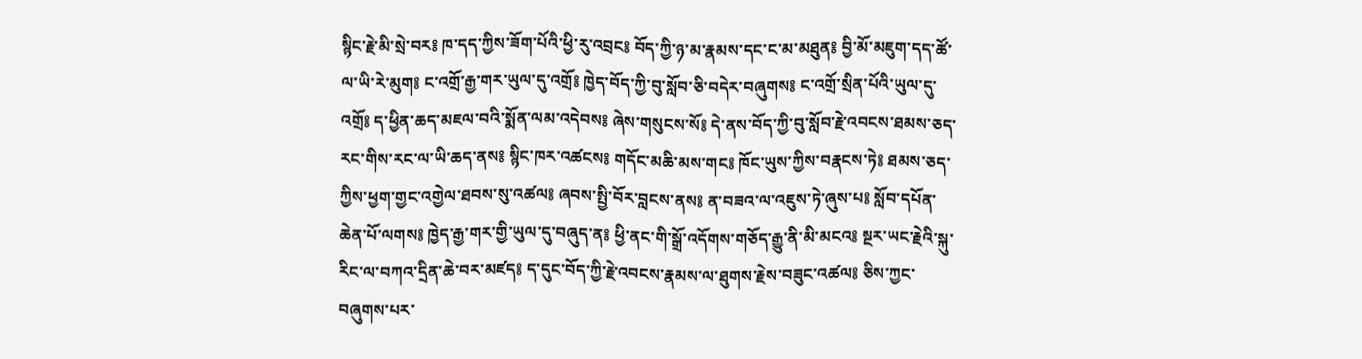སྙིང་རྗེ་མི་སྲེ་བར༔ ཁ་དད་ཀྱིས་ཟོག་པོའི་ཕྱི་རུ་འབྲང༔ བོད་ཀྱི་ཉ་མ་རྣམས་དང་ང་མ་མཐུན༔ བྱི་མོ་མཇུག་དད་ཚོ་ལ་ཡི་རེ་མུག༔ ང་འགྲོ་རྒྱ་གར་ཡུལ་དུ་འགྲོ༔ ཁྱེད་བོད་ཀྱི་བུ་སློབ་ཅི་བདེར་བཞུགས༔ ང་འགྲོ་སྲིན་པོའི་ཡུལ་དུ་འགྲོ༔ ད་ཕྱིན་ཆད་མཇལ་བའི་སྨོན་ལམ་འདེབས༔ ཞེས་གསུངས་སོ༔ དེ་ནས་བོད་ཀྱི་བུ་སློབ་རྗེ་འབངས་ཐམས་ཅད་རང་གིས་རང་ལ་ཡི་ཆད་ནས༔ སྙིང་ཁར་འཚངས༔ གདོང་མཆི་མས་གང༔ ཁོང་ཡུས་ཀྱིས་བརྣངས་ཏེ༔ ཐམས་ཅད་ཀྱིས་ཕྱག་གྱང་འགྱེལ་ཐབས་སུ་འཚལ༔ ཞབས་སྤྱི་བོར་བླངས་ནས༔ ན་བཟའ་ལ་འཇུས་ཏེ་ཞུས་པ༔ སློབ་དཔོན་ཆེན་པོ་ལགས༔ ཁྱེད་རྒྱ་གར་གྱི་ཡུལ་དུ་བཞུད་ན༔ ཕྱི་ནང་གི་སྒྲོ་འདོགས་གཅོད་རྒྱུ་ནི་མི་མངའ༔ སྔར་ཡང་རྗེའི་སྐུ་རིང་ལ་བཀའ་དྲིན་ཆེ་བར་མཛད༔ ད་དུང་བོད་ཀྱི་རྗེ་འབངས་རྣམས་ལ་ཐུགས་རྗེས་བཟུང་འཚལ༔ ཅིས་ཀྱང་བཞུགས་པར་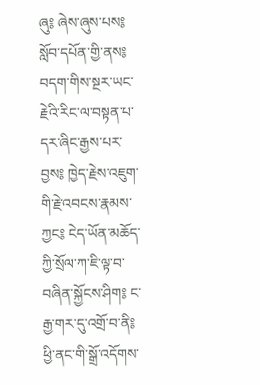ཞུ༔ ཞེས་ཞུས་པས༔ སློབ་དཔོན་གྱི་ནས༔ བདག་གིས་སྔར་ཡང་རྗེའི་རིང་ལ་བསྟན་པ་དར་ཞིང་རྒྱས་པར་བྱས༔ ཁྱེད་རྗེས་འཇུག་གི་རྗེ་འབངས་རྣམས་ཀྱང༔ ངེད་ཡོན་མཆོད་ཀྱི་སྲོལ་ཀ་ཇི་ལྟ་བ་བཞིན་སྐྱོངས་ཤིག༔ ང་རྒྱ་གར་དུ་འགྲོ་བ་ནི༔ ཕྱི་ནང་གི་སྒྲོ་འདོགས་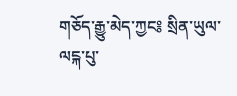གཅོད་རྒྱུ་མེད་ཀྱང༔ སྲིན་ཡུལ་ལངྐ་པུ་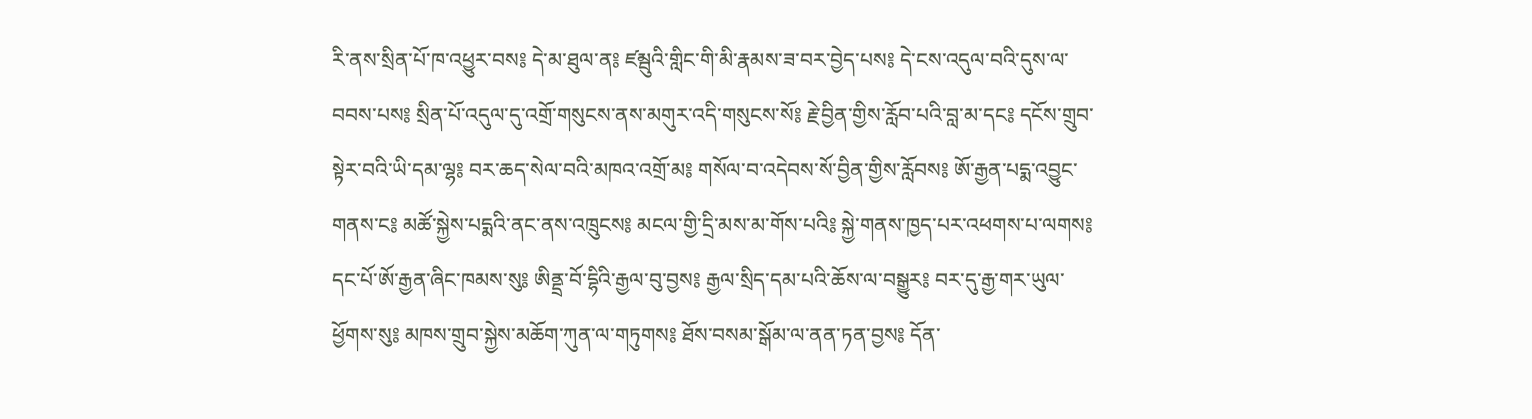རི་ནས་སྲིན་པོ་ཁ་འཕྱུར་བས༔ དེ་མ་ཐུལ་ན༔ ཛམྦུའི་གླིང་གི་མི་རྣམས་ཟ་བར་བྱེད་པས༔ དེ་ངས་འདུལ་བའི་དུས་ལ་བབས་པས༔ སྲིན་པོ་འདུལ་དུ་འགྲོ་གསུངས་ནས་མགུར་འདི་གསུངས་སོ༔ རྗེ་བྱིན་གྱིས་རློབ་པའི་བླ་མ་དང༔ དངོས་གྲུབ་སྟེར་བའི་ཡི་དམ་ལྷ༔ བར་ཆད་སེལ་བའི་མཁའ་འགྲོ་མ༔ གསོལ་བ་འདེབས་སོ་བྱིན་གྱིས་རློབས༔ ཨོ་རྒྱན་པདྨ་འབྱུང་གནས་ང༔ མཚོ་སྐྱེས་པདྨའི་ནང་ནས་འཁྲུངས༔ མངལ་གྱི་དྲི་མས་མ་གོས་པའི༔ སྐྱེ་གནས་ཁྱད་པར་འཕགས་པ་ལགས༔ དང་པོ་ཨོ་རྒྱན་ཞིང་ཁམས་སུ༔ ཨིནྡྲ་བོ་དྷིའི་རྒྱལ་བུ་བྱས༔ རྒྱལ་སྲིད་དམ་པའི་ཆོས་ལ་བསྒྱུར༔ བར་དུ་རྒྱ་གར་ཡུལ་ཕྱོགས་སུ༔ མཁས་གྲུབ་སྐྱེས་མཆོག་ཀུན་ལ་གཏུགས༔ ཐོས་བསམ་སྒོམ་ལ་ནན་ཏན་བྱས༔ དོན་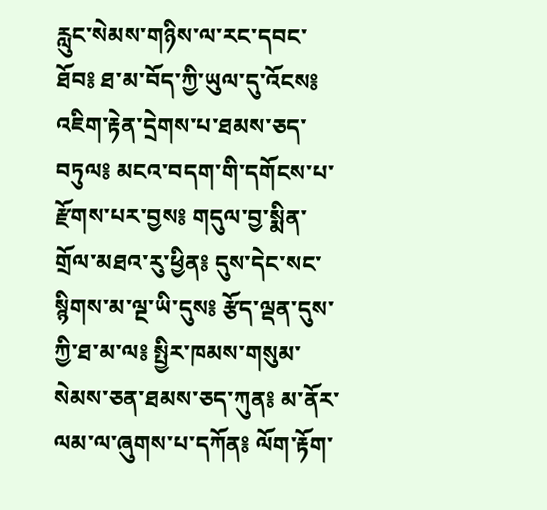རླུང་སེམས་གཉིས་ལ་རང་དབང་ཐོབ༔ ཐ་མ་བོད་ཀྱི་ཡུལ་དུ་འོངས༔ འཇིག་རྟེན་དྲེགས་པ་ཐམས་ཅད་བཏུལ༔ མངའ་བདག་གི་དགོངས་པ་རྫོགས་པར་བྱས༔ གདུལ་བྱ་སྨིན་གྲོལ་མཐའ་རུ་ཕྱིན༔ དུས་དེང་སང་སྙིགས་མ་ལྔ་ཡི་དུས༔ རྩོད་ལྡན་དུས་ཀྱི་ཐ་མ་ལ༔ སྤྱིར་ཁམས་གསུམ་སེམས་ཅན་ཐམས་ཅད་ཀུན༔ མ་ནོར་ལམ་ལ་ཞུགས་པ་དཀོན༔ ལོག་རྟོག་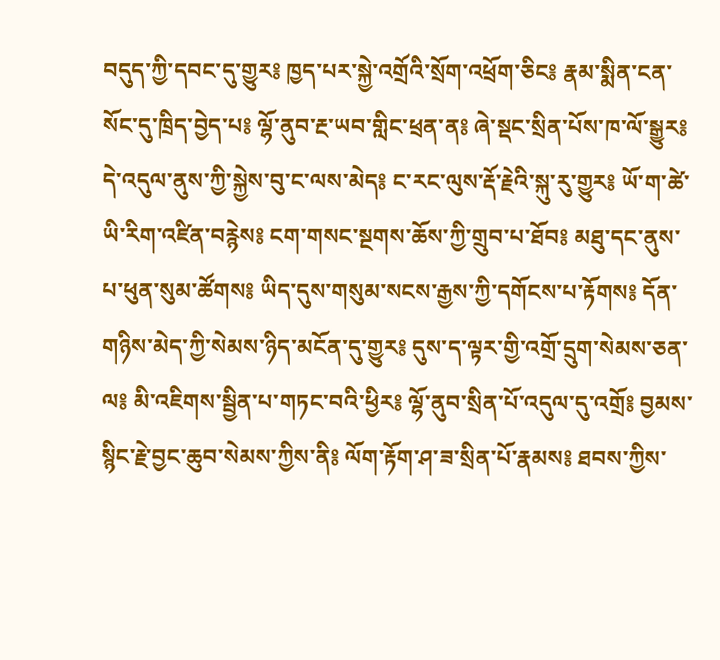བདུད་ཀྱི་དབང་དུ་གྱུར༔ ཁྱད་པར་སྐྱེ་འགྲོའི་སྲོག་འཕྲོག་ཅིང༔ རྣམ་སྨིན་ངན་སོང་དུ་ཁྲིད་བྱེད་པ༔ ལྷོ་ནུབ་རྔ་ཡབ་གླིང་ཕྲན་ན༔ ཞེ་སྡང་སྲིན་པོས་ཁ་ལོ་སྒྱུར༔ དེ་འདུལ་ནུས་ཀྱི་སྐྱེས་བུ་ང་ལས་མེད༔ ང་རང་ལུས་རྡོ་རྗེའི་སྐུ་རུ་གྱུར༔ ཡོ་ག་ཚེ་ཡི་རིག་འཛིན་བརྙེས༔ ངག་གསང་སྔགས་ཆོས་ཀྱི་གྲུབ་པ་ཐོབ༔ མཐུ་དང་ནུས་པ་ཕུན་སུམ་ཚོགས༔ ཡིད་དུས་གསུམ་སངས་རྒྱས་ཀྱི་དགོངས་པ་རྟོགས༔ དོན་གཉིས་མེད་ཀྱི་སེམས་ཉིད་མངོན་དུ་གྱུར༔ དུས་ད་ལྟར་གྱི་འགྲོ་དྲུག་སེམས་ཅན་ལ༔ མི་འཇིགས་སྦྱིན་པ་གཏང་བའི་ཕྱིར༔ ལྷོ་ནུབ་སྲིན་པོ་འདུལ་དུ་འགྲོ༔ བྱམས་སྙིང་རྗེ་བྱང་ཆུབ་སེམས་ཀྱིས་ནི༔ ལོག་རྟོག་ཤ་ཟ་སྲིན་པོ་རྣམས༔ ཐབས་ཀྱིས་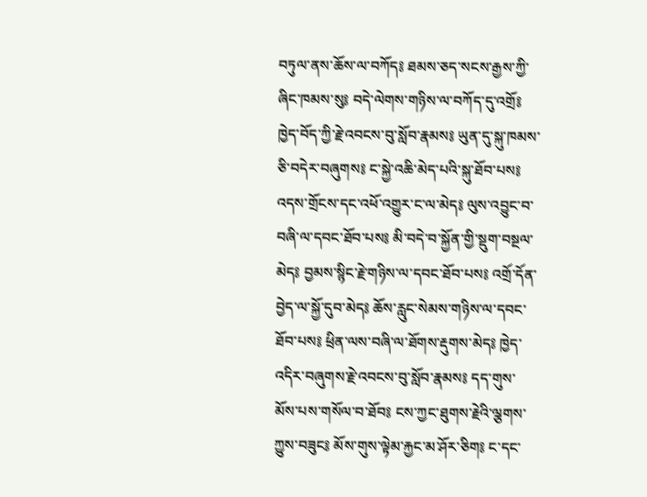བཏུལ་ནས་ཆོས་ལ་བཀོད༔ ཐམས་ཅད་སངས་རྒྱས་ཀྱི་ཞིང་ཁམས་སུ༔ བདེ་ལེགས་གཉིས་ལ་བཀོད་དུ་འགྲོ༔ ཁྱེད་བོད་ཀྱི་རྗེ་འབངས་བུ་སློབ་རྣམས༔ ཡུན་དུ་སྐུ་ཁམས་ཅི་བདེར་བཞུགས༔ ང་སྐྱེ་འཆི་མེད་པའི་སྐུ་ཐོབ་པས༔ འདས་གྲོངས་དང་འཕོ་འགྱུར་ང་ལ་མེད༔ ལུས་འབྱུང་བ་བཞི་ལ་དབང་ཐོབ་པས༔ མི་བདེ་བ་སྐྱོན་གྱི་སྡུག་བསྔལ་མེད༔ བྱམས་སྙིང་རྗེ་གཉིས་ལ་དབང་ཐོབ་པས༔ འགྲོ་དོན་བྱེད་ལ་སྐྱོ་དུབ་མེད༔ ཆོས་རླུང་སེམས་གཉིས་ལ་དབང་ཐོབ་པས༔ ཕྲིན་ལས་བཞི་ལ་ཐོགས་རྡུགས་མེད༔ ཁྱེད་འདིར་བཞུགས་རྗེ་འབངས་བུ་སློབ་རྣམས༔ དད་གུས་མོས་པས་གསོལ་བ་ཐོབ༔ ངས་ཀྱང་ཐུགས་རྗེའི་ལྕགས་ཀྱུས་བཟུང༔ མོས་གུས་ལྟེམ་རྐྱང་མ་ཤོར་ཅིག༔ ང་དང་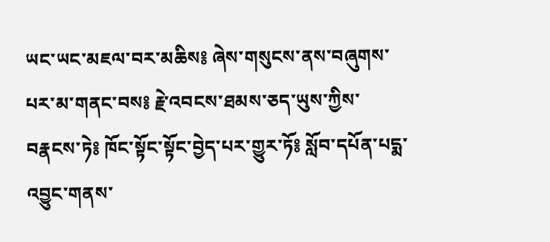ཡང་ཡང་མཇལ་བར་མཆིས༔ ཞེས་གསུངས་ནས་བཞུགས་པར་མ་གནང་བས༔ རྗེ་འབངས་ཐམས་ཅད་ཡུས་ཀྱིས་བརྣངས་ཏེ༔ ཁོང་སྟོང་སྟོང་བྱེད་པར་གྱུར་ཏོ༔ སློབ་དཔོན་པདྨ་འབྱུང་གནས་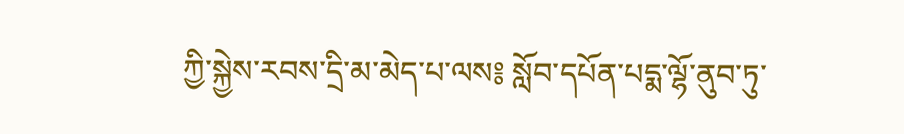ཀྱི་སྐྱེས་རབས་དྲི་མ་མེད་པ་ལས༔ སློབ་དཔོན་པདྨ་ལྷོ་ནུབ་ཏུ་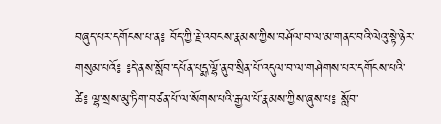བཞུད་པར་དགོངས་པ་ན༔ བོད་ཀྱི་རྗེ་འབངས་རྣམས་ཀྱིས་བཤོལ་བ་ལ་མ་གནང་བའི་ལེའུ་སྟེ་ཉེར་གསུམ་པའོ༔ ༔དེ་ནས་སློབ་དཔོན་པདྨ་ལྷོ་ནུབ་སྲིན་པོ་འདུལ་བ་ལ་གཤེགས་པར་དགོངས་པའི་ཚེ༔ ལྷ་སྲས་མུ་ཏིག་བཙན་པོ་ལ་སོགས་པའི་རྒྱལ་པོ་རྣམས་ཀྱིས་ཞུས་པ༔ སློབ་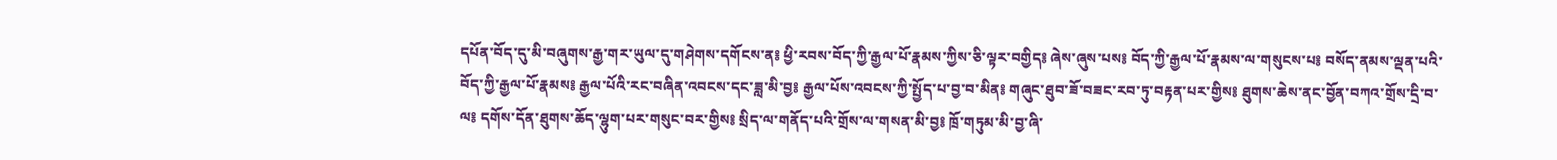དཔོན་བོད་དུ་མི་བཞུགས་རྒྱ་གར་ཡུལ་དུ་གཤེགས་དགོངས་ན༔ ཕྱི་རབས་བོད་ཀྱི་རྒྱལ་པོ་རྣམས་ཀྱིས་ཅི་ལྟར་བགྱིད༔ ཞེས་ཞུས་པས༔ བོད་ཀྱི་རྒྱལ་པོ་རྣམས་ལ་གསུངས་པ༔ བསོད་ནམས་ལྡན་པའི་བོད་ཀྱི་རྒྱལ་པོ་རྣམས༔ རྒྱལ་པོའི་རང་བཞིན་འབངས་དང་ཟླ་མི་བྱ༔ རྒྱལ་པོས་འབངས་ཀྱི་སྤྱོད་པ་བྱ་བ་མིན༔ གཞུང་ཐུབ་ཟོ་བཟང་རབ་ཏུ་བརྟན་པར་གྱིས༔ ཐུགས་ཆེས་ནང་བྱོན་བཀའ་གྲོས་དྲི་བ་ལ༔ དགོས་དོན་ཐུགས་ཆོད་ལྷུག་པར་གསུང་བར་གྱིས༔ སྲིད་ལ་གནོད་པའི་གྲོས་ལ་གསན་མི་བྱ༔ ཁྲོ་གཏུམ་མི་བྱ་ཞི་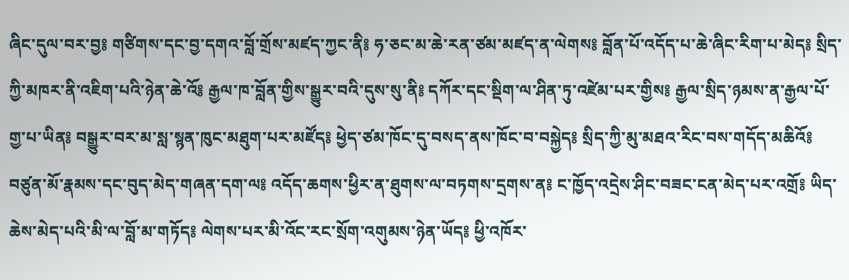ཞིང་དུལ་བར་བྱ༔ གཙིགས་དང་བྱ་དགའ་བློ་གྲོས་མཛད་ཀྱང་ནི༔ ཧ་ཅང་མ་ཆེ་རན་ཙམ་མཛད་ན་ལེགས༔ བློན་པོ་འདོད་པ་ཆེ་ཞིང་རིག་པ་མེད༔ སྲིད་ཀྱི་མཁར་ནི་འཇིག་པའི་ཉེན་ཆེ་འོ༔ རྒྱལ་ཁ་བློན་གྱིས་སྒྱུར་བའི་དུས་སུ་ནི༔ དཀོར་དང་སྡིག་ལ་ཤིན་ཏུ་འཛེམ་པར་གྱིས༔ རྒྱལ་སྲིད་ཉམས་ན་རྒྱལ་པོ་གྱ་པ་ཡིན༔ བསྒྱུར་བར་མ་སླ་སྙན་ཁུང་མཐུག་པར་མཛོད༔ ཕྱེད་ཙམ་ཁོང་དུ་བསད་ནས་ཁོང་བ་བསྐྱེད༔ སྲིད་ཀྱི་མུ་མཐའ་རིང་བས་གདོད་མཆིའོ༔ བཙུན་མོ་རྣམས་དང་བུད་མེད་གཞན་དག་ལ༔ འདོད་ཆགས་ཕྱིར་ན་ཐུགས་ལ་བཏགས་དྲགས་ན༔ ང་ཁྱོད་འདྲེས་ཤིང་བཟང་ངན་མེད་པར་འགྲོ༔ ཡིད་ཆེས་མེད་པའི་མི་ལ་བློ་མ་གཏོད༔ ལེགས་པར་མི་འོང་རང་སྲོག་འགུམས་ཉེན་ཡོད༔ ཕྱི་འཁོར་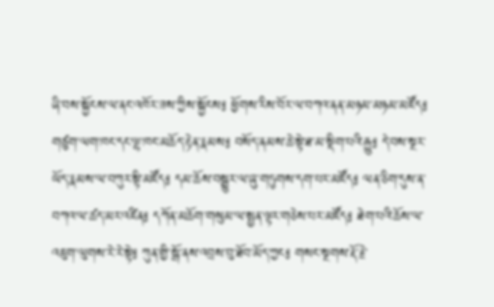ཞི་བས་སྐྱོངས་ལ་ནང་འཁོར་ཟས་ཀྱིས་སྐྱོངས༔ ཕྱོགས་རིས་བོར་ལ་བཀའ་ནན་མཉམ་མཉམ་མཛོད༔ གཙུག་ལག་ཁང་དང་ལྷ་ཁང་མཆོད་རྟེན་རྣམས༔ བསོད་ནམས་ཆེ་སྟེ་ཐ་མ་སྡིག་པའི་རྒྱུ༔ དེ་བས་སྔར་ཡོད་རྣམས་ལ་བཀུར་སྟི་མཛོད༔ དམ་ཆོས་བསྒྱུར་ལ་ཞུ་གཏུགས་དག་པར་མཛོད༔ ལན་ཅིག་དུས་ན་བཀའ་ལ་ཚད་མར་འཛིན༔ དཀོན་མཆོག་གསུམ་ལ་སྤྱན་ལྟར་གཅེས་པར་མཛོད༔ ཐེག་པའི་ཆོས་ལ་འཇུག་ལུགས་རེ་རེ་སྟེ༔ ཀུན་གྱི་སྒོ་ནས་འབྲས་བུ་ཐོབ་མོད་ཀྱང༔ གསང་སྔགས་རྡོ་རྗེ་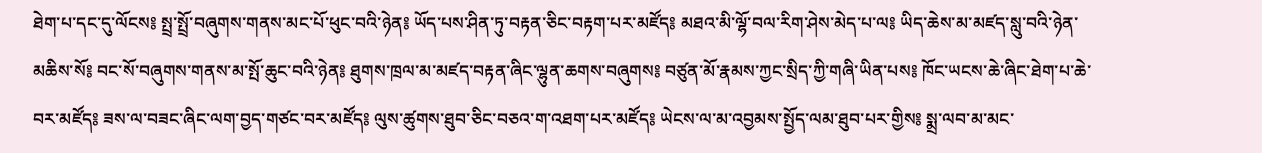ཐེག་པ་དང་དུ་ལོངས༔ སྤྲ་སྤྲོ་བཞུགས་གནས་མང་པོ་ཕུང་བའི་ཉེན༔ ཡོད་པས་ཤིན་ཏུ་བརྟན་ཅིང་བརྟག་པར་མཛོད༔ མཐའ་མི་ལྷོ་བལ་རིག་ཤེས་མེད་པ་ལ༔ ཡིད་ཆེས་མ་མཛད་སླུ་བའི་ཉེན་མཆིས་སོ༔ བང་སོ་བཞུགས་གནས་མ་སྤོ་ཆུང་བའི་ཉེན༔ ཐུགས་ཁྲལ་མ་མཛད་བརྟན་ཞིང་ལྷུན་ཆགས་བཞུགས༔ བཙུན་མོ་རྣམས་ཀྱང་སྲིད་ཀྱི་གཞི་ཡིན་པས༔ ཁོང་ཡངས་ཆེ་ཞིང་ཐེག་པ་ཆེ་བར་མཛོད༔ ཟས་ལ་བཟང་ཞིང་ལག་བྱད་གཙང་བར་མཛོད༔ ལུས་ཚུགས་ཐུབ་ཅིང་བཅའ་ག་འཐག་པར་མཛོད༔ ཡེངས་ལ་མ་འབྱམས་སྤྱོད་ལམ་ཐུབ་པར་གྱིས༔ སྨྲ་ལབ་མ་མང་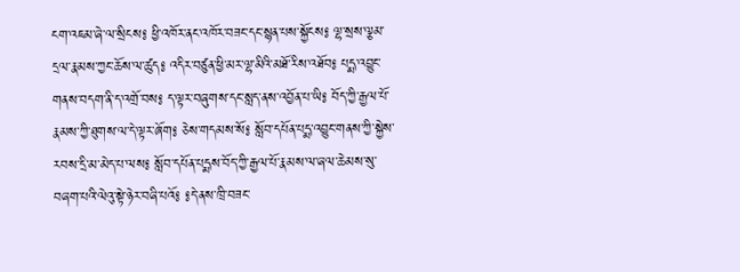ངག་འཇམ་ཞེ་ལ་སྲིངས༔ ཕྱི་འཁོར་ནང་འཁོར་བཟང་དང་སྙན་པས་སྐྱོངས༔ ལྷ་སྲས་ལྕམ་དྲལ་རྣམས་ཀྱང་ཆོས་ལ་ཚུད༔ འདིར་བཙུན་ཕྱི་མར་ལྷ་མིའི་མཐོ་རིས་འཐོབ༔ པདྨ་འབྱུང་གནས་བདག་ནི་ད་འགྲོ་བས༔ ད་ལྟར་བཞུགས་དང་སླད་ནས་འབྱོན་པ་ཡི༔ བོད་ཀྱི་རྒྱལ་པོ་རྣམས་ཀྱི་ཐུགས་ལ་དེ་ལྟར་ཞོག༔ ཅེས་གདམས་སོ༔ སློབ་དཔོན་པདྨ་འབྱུང་གནས་ཀྱི་སྐྱེས་རབས་དྲི་མ་མེད་པ་ལས༔ སློབ་དཔོན་པདྨས་བོད་ཀྱི་རྒྱལ་པོ་རྣམས་ལ་ཞལ་ཆེམས་སུ་བཞག་པའི་ལེའུ་སྟེ་ཉེར་བཞི་པའོ༔ ༔དེ་ནས་ཁྲི་བཟང་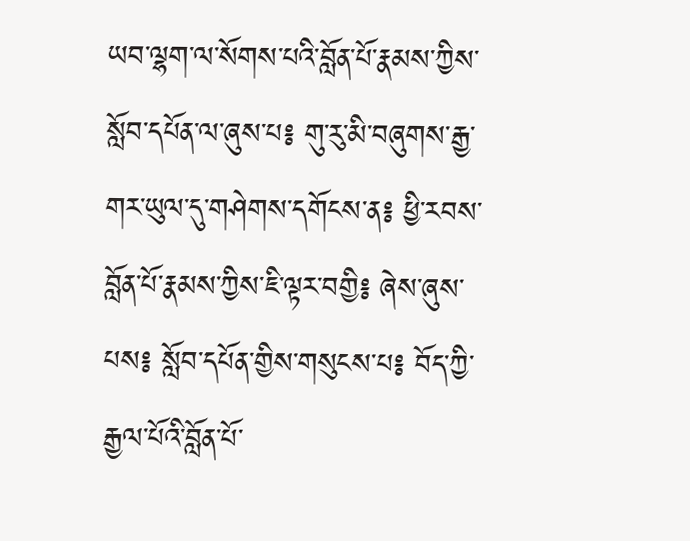ཡབ་ལྷག་ལ་སོགས་པའི་བློན་པོ་རྣམས་ཀྱིས་སློབ་དཔོན་ལ་ཞུས་པ༔ གུ་རུ་མི་བཞུགས་རྒྱ་གར་ཡུལ་དུ་གཤེགས་དགོངས་ན༔ ཕྱི་རབས་བློན་པོ་རྣམས་ཀྱིས་ཇི་ལྟར་བགྱི༔ ཞེས་ཞུས་པས༔ སློབ་དཔོན་གྱིས་གསུངས་པ༔ བོད་ཀྱི་རྒྱལ་པོའི་བློན་པོ་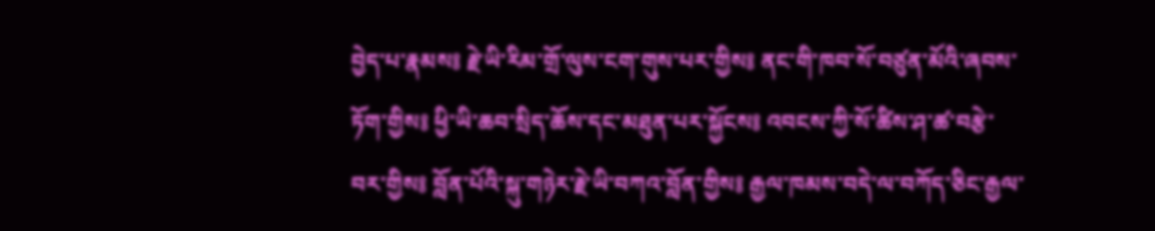བྱེད་པ་རྣམས༔ རྗེ་ཡི་རིམ་གྲོ་ལུས་ངག་གུས་པར་གྱིས༔ ནང་གི་ཁབ་སོ་བཙུན་མོའི་ཞབས་ཏོག་གྱིས༔ ཕྱི་ཡི་ཆབ་སྲིད་ཆོས་དང་མཐུན་པར་སྐྱོངས༔ འབངས་ཀྱི་སོ་ཚིས་ཤ་ཚ་བརྩེ་བར་གྱིས༔ བློན་པོའི་སྐུ་གཉེར་རྗེ་ཡི་བཀའ་བློན་གྱིས༔ རྒྱལ་ཁམས་བདེ་ལ་བཀོད་ཅིང་རྒྱལ་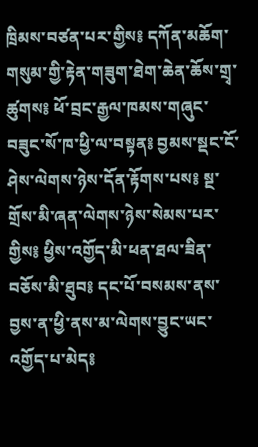ཁྲིམས་བཙན་པར་གྱིས༔ དཀོན་མཆོག་གསུམ་གྱི་རྟེན་གཟུག་ཐེག་ཆེན་ཆོས་གྲྭ་ཚུགས༔ ཕོ་བྲང་རྒྱལ་ཁམས་གཞུང་བཟུང་སོ་ཁ་ཕྱི་ལ་བསྟན༔ བྱམས་སྡང་ངོ་ཤེས་ལེགས་ཉེས་དོན་རྟོགས་པས༔ སྔ་གྲོས་མི་ཞན་ལེགས་ཉེས་སེམས་པར་གྱིས༔ ཕྱིས་འགྱོད་མི་ཕན་ཐལ་ཟིན་བཅོས་མི་ཐུབ༔ དང་པོ་བསམས་ནས་བྱས་ན་ཕྱི་ནས་མ་ལེགས་བྱུང་ཡང་འགྱོད་པ་མེད༔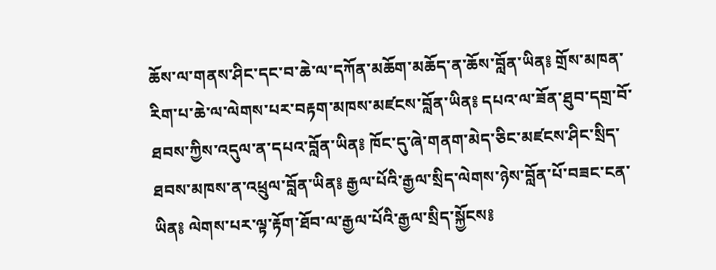ཆོས་ལ་གནས་ཤིང་དང་བ་ཆེ་ལ་དཀོན་མཆོག་མཆོད་ན་ཆོས་བློན་ཡིན༔ གྲོས་མཁན་རིག་པ་ཆེ་ལ་ལེགས་པར་བརྟག་མཁས་མཛངས་བློན་ཡིན༔ དཔའ་ལ་ཟོན་ཐུབ་དགྲ་བོ་ཐབས་ཀྱིས་འདུལ་ན་དཔའ་བློན་ཡིན༔ ཁོང་དུ་ཞེ་གནག་མེད་ཅིང་མཛངས་ཤིང་སྲིད་ཐབས་མཁས་ན་འཕྲུལ་བློན་ཡིན༔ རྒྱལ་པོའི་རྒྱལ་སྲིད་ལེགས་ཉེས་བློན་པོ་བཟང་ངན་ཡིན༔ ལེགས་པར་ལྟ་རྟོག་ཐོབ་ལ་རྒྱལ་པོའི་རྒྱལ་སྲིད་སྐྱོངས༔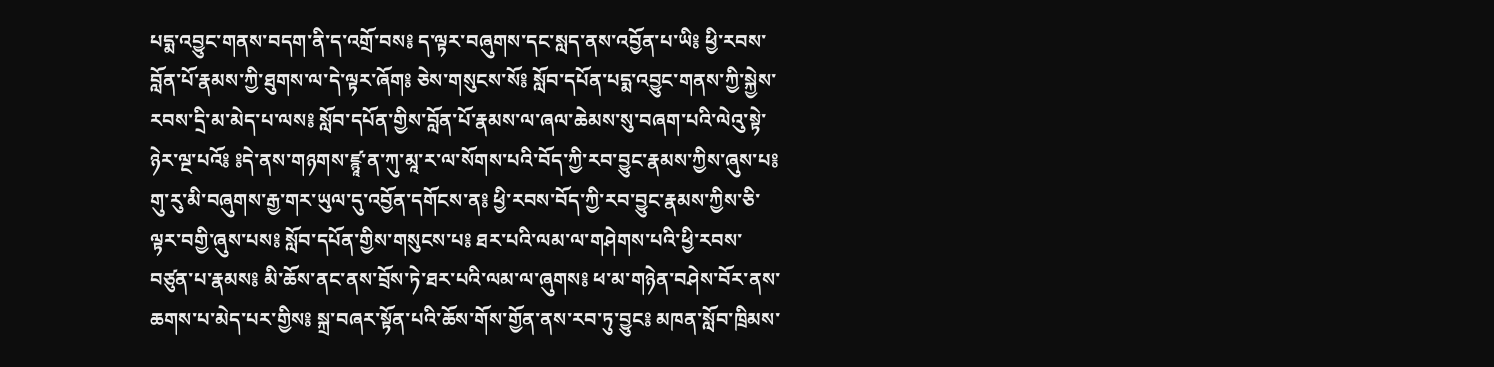པདྨ་འབྱུང་གནས་བདག་ནི་ད་འགྲོ་བས༔ ད་ལྟར་བཞུགས་དང་སླད་ནས་འབྱོན་པ་ཡི༔ ཕྱི་རབས་བློན་པོ་རྣམས་ཀྱི་ཐུགས་ལ་དེ་ལྟར་ཞོག༔ ཅེས་གསུངས་སོ༔ སློབ་དཔོན་པདྨ་འབྱུང་གནས་ཀྱི་སྐྱེས་རབས་དྲི་མ་མེད་པ་ལས༔ སློབ་དཔོན་གྱིས་བློན་པོ་རྣམས་ལ་ཞལ་ཆེམས་སུ་བཞག་པའི་ལེའུ་སྟེ་ཉེར་ལྔ་པའོ༔ ༔དེ་ནས་གཉགས་ཛྙཱ་ན་ཀུ་མཱ་ར་ལ་སོགས་པའི་བོད་ཀྱི་རབ་བྱུང་རྣམས་ཀྱིས་ཞུས་པ༔ གུ་རུ་མི་བཞུགས་རྒྱ་གར་ཡུལ་དུ་འབྱོན་དགོངས་ན༔ ཕྱི་རབས་བོད་ཀྱི་རབ་བྱུང་རྣམས་ཀྱིས་ཅི་ལྟར་བགྱི་ཞུས་པས༔ སློབ་དཔོན་གྱིས་གསུངས་པ༔ ཐར་པའི་ལམ་ལ་གཤེགས་པའི་ཕྱི་རབས་བཙུན་པ་རྣམས༔ མི་ཆོས་ནང་ནས་བྲོས་ཏེ་ཐར་པའི་ལམ་ལ་ཞུགས༔ ཕ་མ་གཉེན་བཤེས་བོར་ནས་ཆགས་པ་མེད་པར་གྱིས༔ སྐྲ་བཞར་སྟོན་པའི་ཆོས་གོས་གྱོན་ནས་རབ་ཏུ་བྱུང༔ མཁན་སློབ་ཁྲིམས་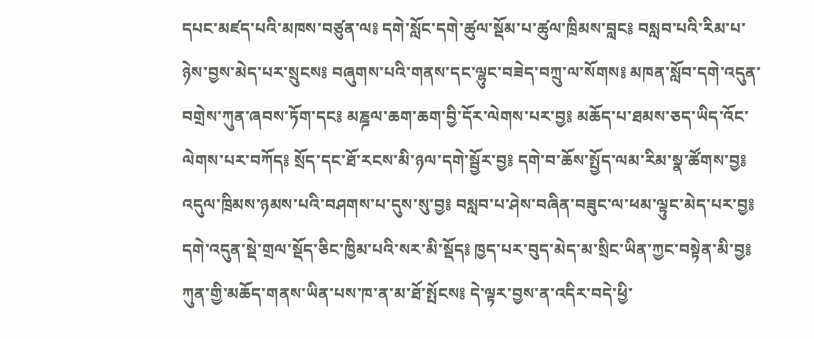དཔང་མཛད་པའི་མཁས་བཙུན་ལ༔ དགེ་སློང་དགེ་ཚུལ་སྡོམ་པ་ཚུལ་ཁྲིམས་བླང༔ བསླབ་པའི་རིམ་པ་ཉེས་བྱས་མེད་པར་སྲུངས༔ བཞུགས་པའི་གནས་དང་ལྷུང་བཟེད་བཀྲུ་ལ་སོགས༔ མཁན་སློབ་དགེ་འདུན་བགྲེས་ཀུན་ཞབས་ཏོག་དང༔ མཎྜལ་ཆག་ཆག་བྱི་དོར་ལེགས་པར་བྱ༔ མཆོད་པ་ཐམས་ཅད་ཡིད་འོང་ལེགས་པར་བཀོད༔ སྲོད་དང་ཐོ་རངས་མི་ཉལ་དགེ་སྦྱོར་བྱ༔ དགེ་བ་ཆོས་སྤྱོད་ལམ་རིམ་སྣ་ཚོགས་བྱ༔ འདུལ་ཁྲིམས་ཉམས་པའི་བཤགས་པ་དུས་སུ་བྱ༔ བསླབ་པ་ཤེས་བཞིན་བཟུང་ལ་ཕམ་ལྟུང་མེད་པར་བྱ༔ དགེ་འདུན་སྡེ་གྲལ་སྡོད་ཅིང་ཁྱིམ་པའི་སར་མི་སྡོད༔ ཁྱད་པར་བུད་མེད་མ་སྲིང་ཡིན་ཀྱང་བསྟེན་མི་བྱ༔ ཀུན་གྱི་མཆོད་གནས་ཡིན་པས་ཁ་ན་མ་ཐོ་སྤོངས༔ དེ་ལྟར་བྱས་ན་འདིར་བདེ་ཕྱི་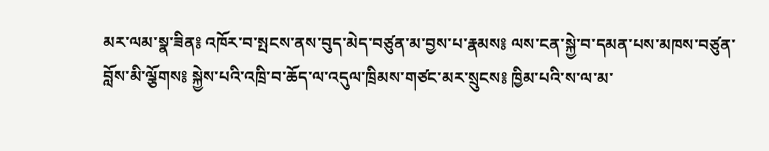མར་ལམ་སྣ་ཟིན༔ འཁོར་བ་སྤངས་ནས་བུད་མེད་བཙུན་མ་བྱས་པ་རྣམས༔ ལས་ངན་སྐྱེ་བ་དམན་པས་མཁས་བཙུན་བློས་མི་ལྕོགས༔ སྐྱེས་པའི་འཁྲི་བ་ཆོད་ལ་འདུལ་ཁྲིམས་གཙང་མར་སྲུངས༔ ཁྱིམ་པའི་ས་ལ་མ་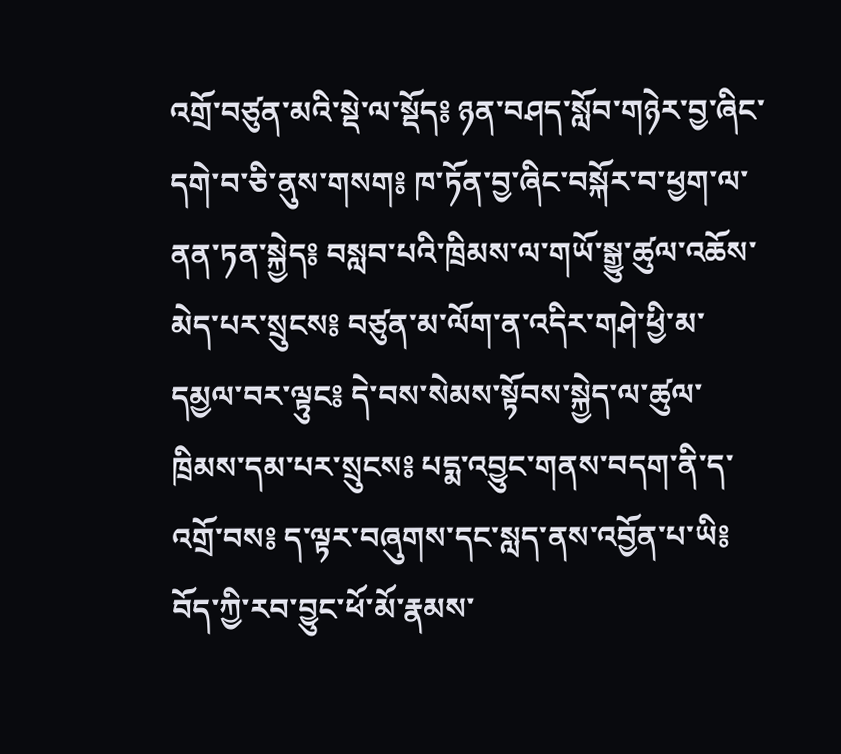འགྲོ་བཙུན་མའི་སྡེ་ལ་སྡོད༔ ཉན་བཤད་སློབ་གཉེར་བྱ་ཞིང་དགེ་བ་ཅི་ནུས་གསག༔ ཁ་ཏོན་བྱ་ཞིང་བསྐོར་བ་ཕྱག་ལ་ནན་ཏན་སྐྱེད༔ བསླབ་པའི་ཁྲིམས་ལ་གཡོ་སྒྱུ་ཚུལ་འཆོས་མེད་པར་སྲུངས༔ བཙུན་མ་ལོག་ན་འདིར་གཤེ་ཕྱི་མ་དམྱལ་བར་ལྟུང༔ དེ་བས་སེམས་སྟོབས་སྐྱེད་ལ་ཚུལ་ཁྲིམས་དམ་པར་སྲུངས༔ པདྨ་འབྱུང་གནས་བདག་ནི་ད་འགྲོ་བས༔ ད་ལྟར་བཞུགས་དང་སླད་ནས་འབྱོན་པ་ཡི༔ བོད་ཀྱི་རབ་བྱུང་ཕོ་མོ་རྣམས་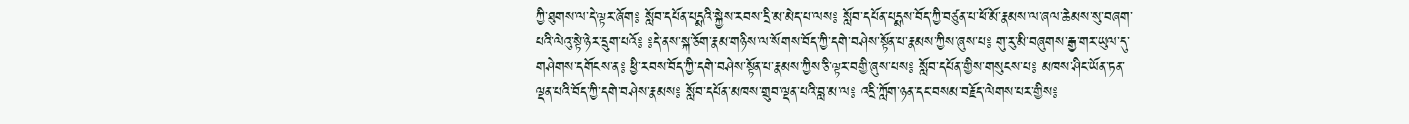ཀྱི་ཐུགས་ལ་དེ་ལྟར་ཞོག༔ སློབ་དཔོན་པདྨའི་སྐྱེས་རབས་དྲི་མ་མེད་པ་ལས༔ སློབ་དཔོན་པདྨས་བོད་ཀྱི་བཙུན་པ་ཕོ་མོ་རྣམས་ལ་ཞལ་ཆེམས་སུ་བཞག་པའི་ལེའུ་སྟེ་ཉེར་དྲུག་པའོ༔ ༔དེ་ནས་སྐ་ཅོག་རྣམ་གཉིས་ལ་སོགས་བོད་ཀྱི་དགེ་བཤེས་སྟོན་པ་རྣམས་ཀྱིས་ཞུས་པ༔ གུ་རུ་མི་བཞུགས་རྒྱ་གར་ཡུལ་དུ་གཤེགས་དགོངས་ན༔ ཕྱི་རབས་བོད་ཀྱི་དགེ་བཤེས་སྟོན་པ་རྣམས་ཀྱིས་ཅི་ལྟར་བགྱི་ཞུས་པས༔ སློབ་དཔོན་གྱིས་གསུངས་པ༔ མཁས་ཤིང་ཡོན་ཏན་ལྡན་པའི་བོད་ཀྱི་དགེ་བཤེས་རྣམས༔ སློབ་དཔོན་མཁས་གྲུབ་ལྡན་པའི་བླ་མ་ལ༔ འདྲི་ཀློག་ཉན་དང་བསམ་བརྗོད་ལེགས་པར་གྱིས༔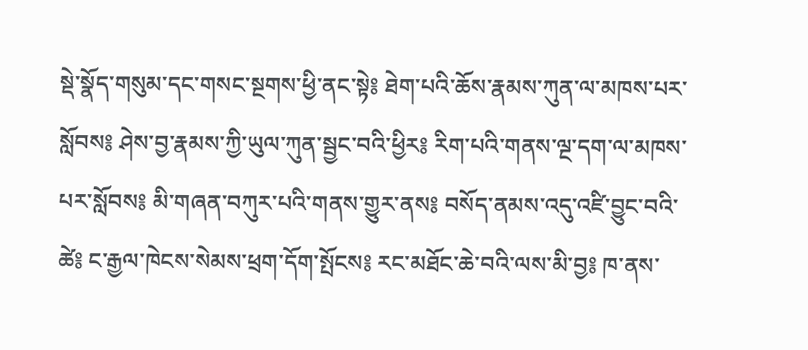སྡེ་སྣོད་གསུམ་དང་གསང་སྔགས་ཕྱི་ནང་སྟེ༔ ཐེག་པའི་ཆོས་རྣམས་ཀུན་ལ་མཁས་པར་སློབས༔ ཤེས་བྱ་རྣམས་ཀྱི་ཡུལ་ཀུན་སྦྱང་བའི་ཕྱིར༔ རིག་པའི་གནས་ལྔ་དག་ལ་མཁས་པར་སློབས༔ མི་གཞན་བཀུར་པའི་གནས་གྱུར་ནས༔ བསོད་ནམས་འདུ་འཛི་བྱུང་བའི་ཚེ༔ ང་རྒྱལ་ཁེངས་སེམས་ཕྲག་དོག་སྤོངས༔ རང་མཐོང་ཆེ་བའི་ལས་མི་བྱ༔ ཁ་ནས་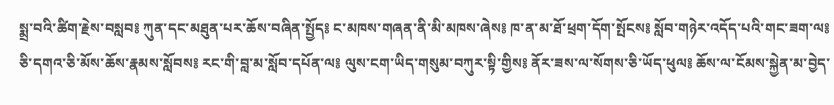སྨྲ་བའི་ཚིག་རྗེས་བསླབ༔ ཀུན་དང་མཐུན་པར་ཆོས་བཞིན་སྤྱོད༔ ང་མཁས་གཞན་ནི་མི་མཁས་ཞེས༔ ཁ་ན་མ་ཐོ་ཕྲག་དོག་སྤོངས༔ སློབ་གཉེར་འདོད་པའི་གང་ཟག་ལ༔ ཅི་དགའ་ཅི་མོས་ཆོས་རྣམས་སློབས༔ རང་གི་བླ་མ་སློབ་དཔོན་ལ༔ ལུས་ངག་ཡིད་གསུམ་བཀུར་སྟི་གྱིས༔ ནོར་ཟས་ལ་སོགས་ཅི་ཡོད་ཕུལ༔ ཆོས་ལ་ངོམས་སྐྱེན་མ་བྱེད་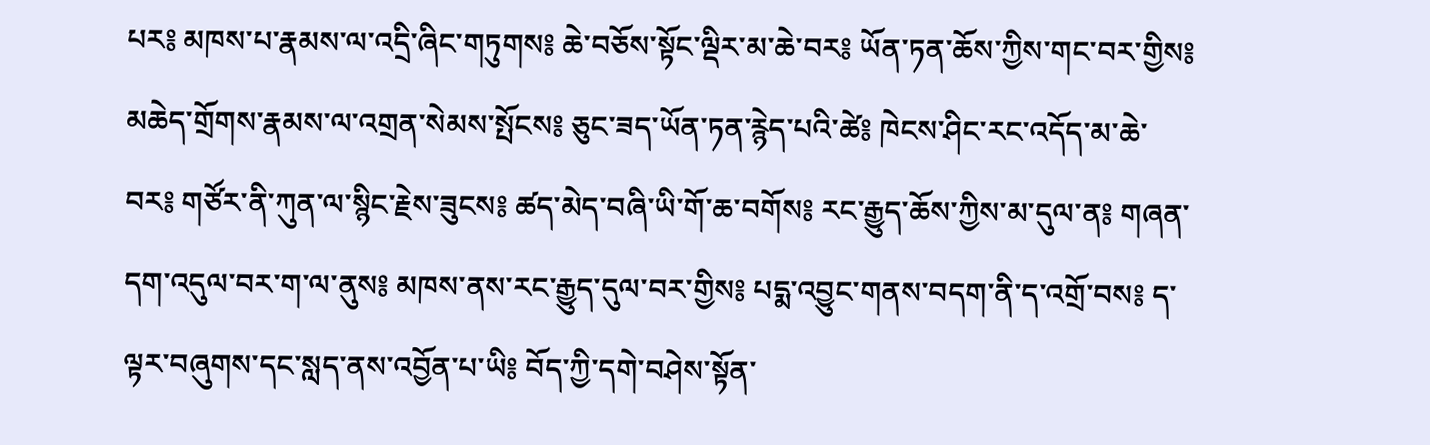པར༔ མཁས་པ་རྣམས་ལ་འདྲི་ཞིང་གཏུགས༔ ཆེ་བཅོས་སྟོང་ལྡིར་མ་ཆེ་བར༔ ཡོན་ཏན་ཆོས་ཀྱིས་གང་བར་གྱིས༔ མཆེད་གྲོགས་རྣམས་ལ་འགྲན་སེམས་སྤོངས༔ ཅུང་ཟད་ཡོན་ཏན་རྙེད་པའི་ཚེ༔ ཁེངས་ཤིང་རང་འདོད་མ་ཆེ་བར༔ གཙོར་ནི་ཀུན་ལ་སྙིང་རྗེས་ཟུངས༔ ཚད་མེད་བཞི་ཡི་གོ་ཆ་བགོས༔ རང་རྒྱུད་ཆོས་ཀྱིས་མ་དུལ་ན༔ གཞན་དག་འདུལ་བར་ག་ལ་ནུས༔ མཁས་ནས་རང་རྒྱུད་དུལ་བར་གྱིས༔ པདྨ་འབྱུང་གནས་བདག་ནི་ད་འགྲོ་བས༔ ད་ལྟར་བཞུགས་དང་སླད་ནས་འབྱོན་པ་ཡི༔ བོད་ཀྱི་དགེ་བཤེས་སྟོན་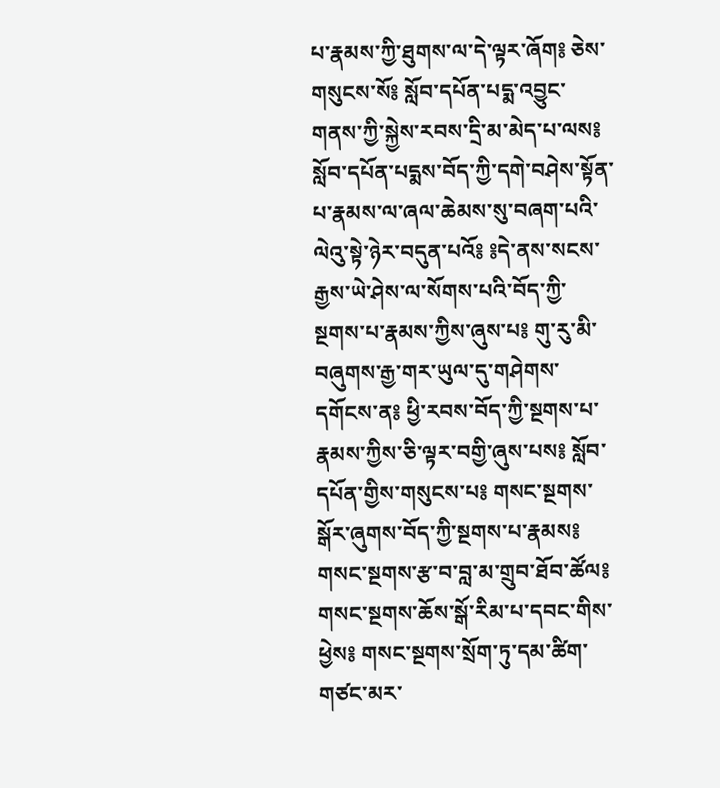པ་རྣམས་ཀྱི་ཐུགས་ལ་དེ་ལྟར་ཞོག༔ ཅེས་གསུངས་སོ༔ སློབ་དཔོན་པདྨ་འབྱུང་གནས་ཀྱི་སྐྱེས་རབས་དྲི་མ་མེད་པ་ལས༔ སློབ་དཔོན་པདྨས་བོད་ཀྱི་དགེ་བཤེས་སྟོན་པ་རྣམས་ལ་ཞལ་ཆེམས་སུ་བཞག་པའི་ལེའུ་སྟེ་ཉེར་བདུན་པའོ༔ ༔དེ་ནས་སངས་རྒྱས་ཡེ་ཤེས་ལ་སོགས་པའི་བོད་ཀྱི་སྔགས་པ་རྣམས་ཀྱིས་ཞུས་པ༔ གུ་རུ་མི་བཞུགས་རྒྱ་གར་ཡུལ་དུ་གཤེགས་དགོངས་ན༔ ཕྱི་རབས་བོད་ཀྱི་སྔགས་པ་རྣམས་ཀྱིས་ཅི་ལྟར་བགྱི་ཞུས་པས༔ སློབ་དཔོན་གྱིས་གསུངས་པ༔ གསང་སྔགས་སྒོར་ཞུགས་བོད་ཀྱི་སྔགས་པ་རྣམས༔ གསང་སྔགས་རྩ་བ་བླ་མ་གྲུབ་ཐོབ་ཚོལ༔ གསང་སྔགས་ཆོས་སྒོ་རིམ་པ་དབང་གིས་ཕྱེས༔ གསང་སྔགས་སྲོག་ཏུ་དམ་ཚིག་གཙང་མར་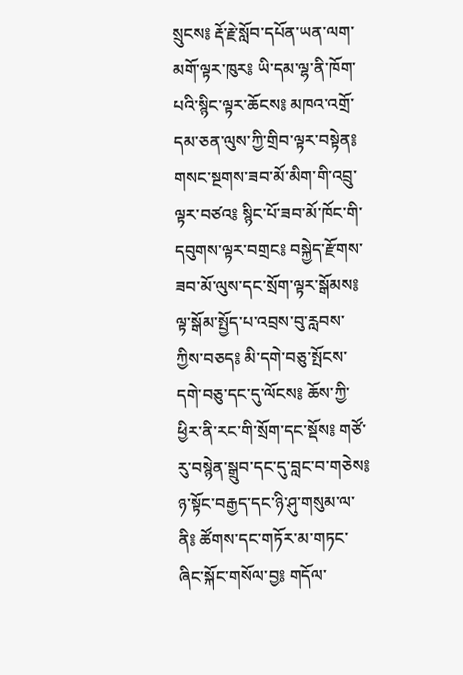སྲུངས༔ རྡོ་རྗེ་སློབ་དཔོན་ཡན་ལག་མགོ་ལྟར་ཁུར༔ ཡི་དམ་ལྷ་ནི་ཁོག་པའི་སྙིང་ལྟར་ཆོངས༔ མཁའ་འགྲོ་དམ་ཅན་ལུས་ཀྱི་གྲིབ་ལྟར་བསྟེན༔ གསང་སྔགས་ཟབ་མོ་མིག་གི་འབྲུ་ལྟར་བཙའ༔ སྙིང་པོ་ཟབ་མོ་ཁོང་གི་དབུགས་ལྟར་བགྲང༔ བསྐྱེད་རྫོགས་ཟབ་མོ་ལུས་དང་སྲོག་ལྟར་སྒོམས༔ ལྟ་སྒོམ་སྤྱོད་པ་འབྲས་བུ་རླབས་ཀྱིས་བཅད༔ མི་དགེ་བཅུ་སྤོངས་དགེ་བཅུ་དང་དུ་ལོངས༔ ཆོས་ཀྱི་ཕྱིར་ནི་རང་གི་སྲོག་དང་སྡོས༔ གཙོ་རུ་བསྙེན་སྒྲུབ་དང་དུ་བླང་བ་གཅེས༔ ཉ་སྟོང་བརྒྱད་དང་ཉི་ཤུ་གསུམ་ལ་ནི༔ ཚོགས་དང་གཏོར་མ་གཏང་ཞིང་སྐོང་གསོལ་བྱ༔ གདོལ་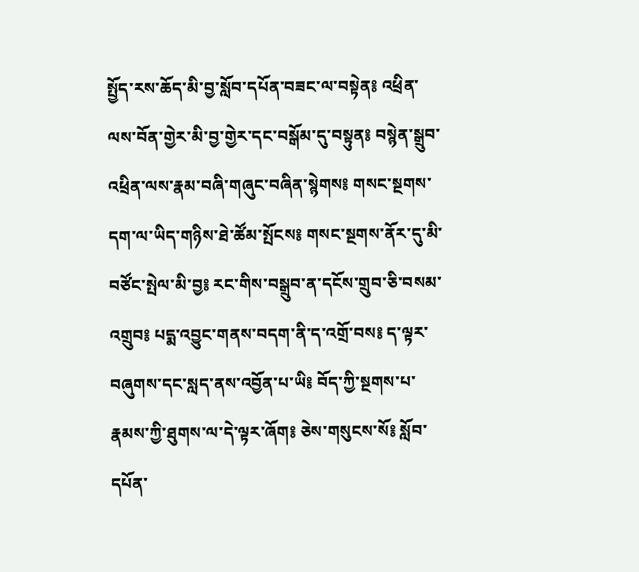སྤྱོད་རས་ཆོད་མི་བྱ་སློབ་དཔོན་བཟང་ལ་བསྟེན༔ འཕྲིན་ལས་བོན་གྱེར་མི་བྱ་གྱེར་དང་བསྒོམ་དུ་བསྟུན༔ བསྙེན་སྒྲུབ་འཕྲིན་ལས་རྣམ་བཞི་གཞུང་བཞིན་སྙེགས༔ གསང་སྔགས་དག་ལ་ཡིད་གཉིས་ཐེ་ཚོམ་སྤོངས༔ གསང་སྔགས་ནོར་དུ་མི་བཙོང་སྤེལ་མི་བྱ༔ རང་གིས་བསྒྲུབ་ན་དངོས་གྲུབ་ཅི་བསམ་འགྲུབ༔ པདྨ་འབྱུང་གནས་བདག་ནི་ད་འགྲོ་བས༔ ད་ལྟར་བཞུགས་དང་སླད་ནས་འབྱོན་པ་ཡི༔ བོད་ཀྱི་སྔགས་པ་རྣམས་ཀྱི་ཐུགས་ལ་དེ་ལྟར་ཞོག༔ ཅེས་གསུངས་སོ༔ སློབ་དཔོན་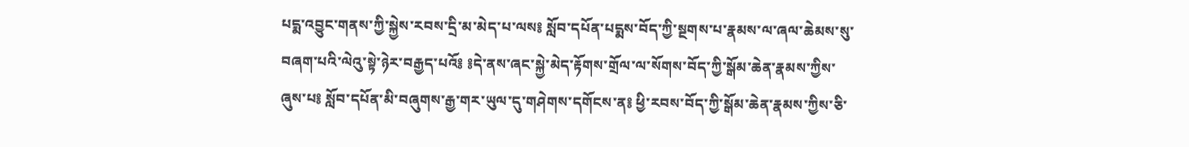པདྨ་འབྱུང་གནས་ཀྱི་སྐྱེས་རབས་དྲི་མ་མེད་པ་ལས༔ སློབ་དཔོན་པདྨས་བོད་ཀྱི་སྔགས་པ་རྣམས་ལ་ཞལ་ཆེམས་སུ་བཞག་པའི་ལེའུ་སྟེ་ཉེར་བརྒྱད་པའོ༔ ༔དེ་ནས་ཞང་སྐྱེ་མེད་རྟོགས་གྲོལ་ལ་སོགས་བོད་ཀྱི་སྒོམ་ཆེན་རྣམས་ཀྱིས་ཞུས་པ༔ སློབ་དཔོན་མི་བཞུགས་རྒྱ་གར་ཡུལ་དུ་གཤེགས་དགོངས་ན༔ ཕྱི་རབས་བོད་ཀྱི་སྒོམ་ཆེན་རྣམས་ཀྱིས་ཅི་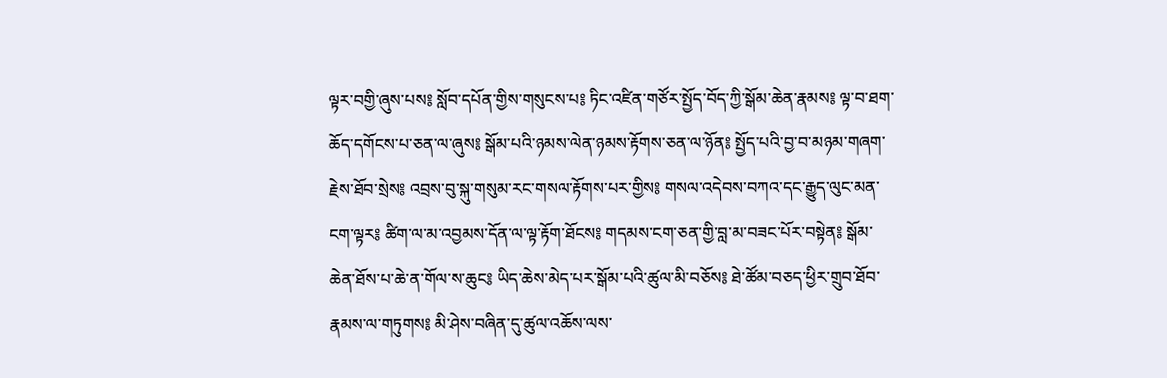ལྟར་བགྱི་ཞུས་པས༔ སློབ་དཔོན་གྱིས་གསུངས་པ༔ ཏིང་འཛིན་གཙོར་སྤྱོད་བོད་ཀྱི་སྒོམ་ཆེན་རྣམས༔ ལྟ་བ་ཐག་ཆོད་དགོངས་པ་ཅན་ལ་ཞུས༔ སྒོམ་པའི་ཉམས་ལེན་ཉམས་རྟོགས་ཅན་ལ་ཉོན༔ སྤྱོད་པའི་བྱ་བ་མཉམ་གཞག་རྗེས་ཐོབ་སྲེས༔ འབྲས་བུ་སྐུ་གསུམ་རང་གསལ་རྟོགས་པར་གྱིས༔ གསལ་འདེབས་བཀའ་དང་རྒྱུད་ལུང་མན་ངག་ལྟར༔ ཚིག་ལ་མ་འབྱམས་དོན་ལ་ལྟ་རྟོག་ཐོངས༔ གདམས་ངག་ཅན་གྱི་བླ་མ་བཟང་པོར་བསྟེན༔ སྒོམ་ཆེན་ཐོས་པ་ཆེ་ན་གོལ་ས་ཆུང༔ ཡིད་ཆེས་མེད་པར་སྒོམ་པའི་ཚུལ་མི་བཅོས༔ ཐེ་ཚོམ་བཅད་ཕྱིར་གྲུབ་ཐོབ་རྣམས་ལ་གཏུགས༔ མི་ཤེས་བཞིན་དུ་ཚུལ་འཆོས་ལས་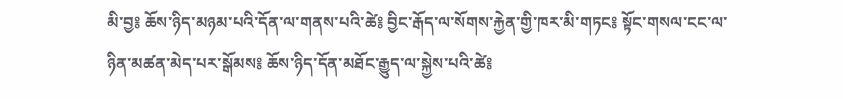མི་བྱ༔ ཆོས་ཉིད་མཉམ་པའི་དོན་ལ་གནས་པའི་ཚེ༔ བྱིང་རྒོད་ལ་སོགས་རྐྱེན་གྱི་ཁར་མི་གཏང༔ སྟོང་གསལ་ངང་ལ་ཉིན་མཚན་མེད་པར་སྒོམས༔ ཆོས་ཉིད་དོན་མཐོང་རྒྱུད་ལ་སྐྱེས་པའི་ཚེ༔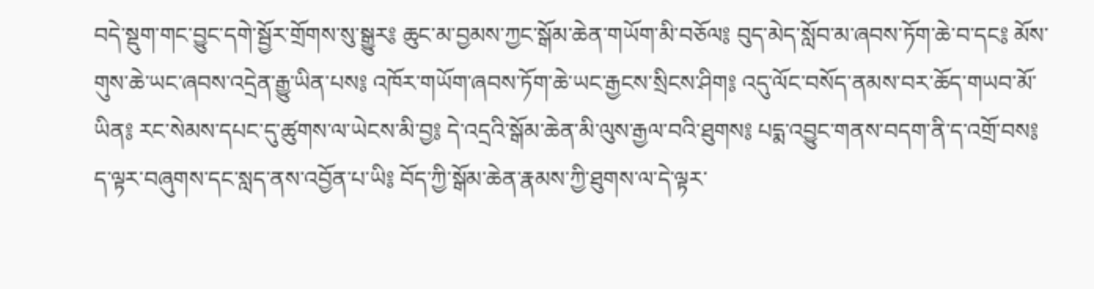བདེ་སྡུག་གང་བྱུང་དགེ་སྦྱོར་གྲོགས་སུ་སྒྱུར༔ ཆུང་མ་བྱམས་ཀྱང་སྒོམ་ཆེན་གཡོག་མི་བཅོལ༔ བུད་མེད་སློབ་མ་ཞབས་ཏོག་ཆེ་བ་དང༔ མོས་གུས་ཆེ་ཡང་ཞབས་འདྲེན་རྒྱུ་ཡིན་པས༔ འཁོར་གཡོག་ཞབས་ཏོག་ཆེ་ཡང་རྒྱངས་སྲིངས་ཤིག༔ འདུ་ལོང་བསོད་ནམས་བར་ཆོད་གཡབ་མོ་ཡིན༔ རང་སེམས་དཔང་དུ་ཚུགས་ལ་ཡེངས་མི་བྱ༔ དེ་འདྲའི་སྒོམ་ཆེན་མི་ལུས་རྒྱལ་བའི་ཐུགས༔ པདྨ་འབྱུང་གནས་བདག་ནི་ད་འགྲོ་བས༔ ད་ལྟར་བཞུགས་དང་སླད་ནས་འབྱོན་པ་ཡི༔ བོད་ཀྱི་སྒོམ་ཆེན་རྣམས་ཀྱི་ཐུགས་ལ་དེ་ལྟར་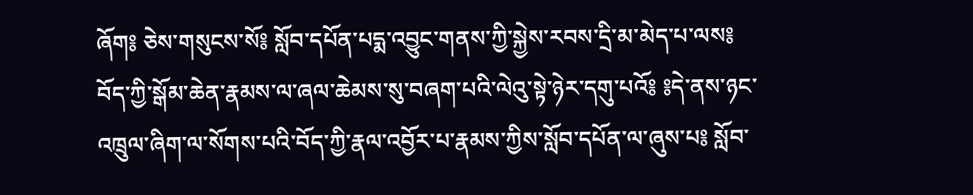ཞོག༔ ཅེས་གསུངས་སོ༔ སློབ་དཔོན་པདྨ་འབྱུང་གནས་ཀྱི་སྐྱེས་རབས་དྲི་མ་མེད་པ་ལས༔ བོད་ཀྱི་སྒོམ་ཆེན་རྣམས་ལ་ཞལ་ཆེམས་སུ་བཞག་པའི་ལེའུ་སྟེ་ཉེར་དགུ་པའོ༔ ༔དེ་ནས་ཉང་འཁྲུལ་ཞིག་ལ་སོགས་པའི་བོད་ཀྱི་རྣལ་འབྱོར་པ་རྣམས་ཀྱིས་སློབ་དཔོན་ལ་ཞུས་པ༔ སློབ་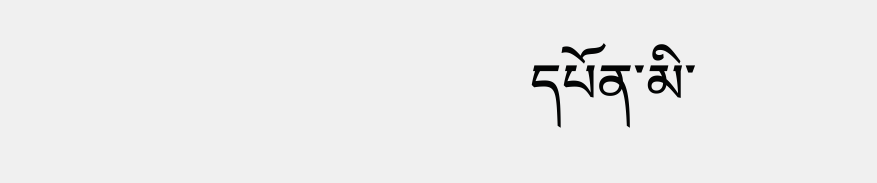དཔོན་མི་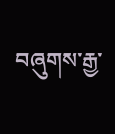བཞུགས་རྒྱ་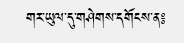གར་ཡུལ་དུ་གཤེགས་དགོངས་ན༔